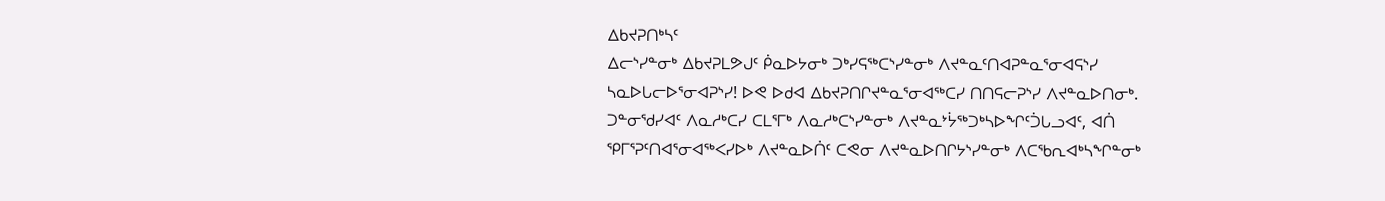ᐃᑲᔪᕈᑎᒃᓴᑦ
ᐃᓕᔅᓯᓐᓂᒃ ᐃᑲᔪᕈᒪᕗᒍᑦ ᑮᓇᐅᔭᓂᒃ ᑐᒃᓯᕋᖅᑕᔅᓯᓐᓂᒃ ᐱᔪᓐᓇᑦᑎᐊᕈᓐᓇᕐᓂᐊᕋᔅᓯ ᓴᓇᐅᒐᓕᐅᕐᓂᐊᕈᔅᓯ! ᐅᕙ ᐅᑯᐊ ᐃᑲᔪᕈᑎᒋᔪᓐᓇᕐᓂᐊᖅᑕᓯ ᑎᑎᕋᓕᕈᔅᓯ ᐱᔪᓐᓇᐅᑎᓂᒃ.
ᑐᓐᓂᖁᓯᐊᑦ ᐱᓇᓱᒃᑕᓯ ᑕᒪᕐᒥᒃ ᐱᓇᓱᒃᑕᔅᓯᓐᓂᒃ ᐱᔪᓐᓇᔾᔮᖅᑐᒃᓴᐅᖏᑦᑑᒐᓗᐊᑦ, ᐊᑏ ᕿᒥᕐᕈᑦᑎᐊᕐᓂᐊᖅᐸᓯᐅᒃ ᐱᔪᓐᓇᐅᑏᑦ ᑕᕙᓂ ᐱᔪᓐᓇᐅᑎᒋᔭᔅᓯᓐᓂᒃ ᐱᑕᖃᕆᐊᒃᓴᖏᓐᓂᒃ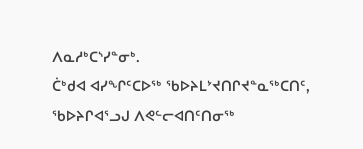ᐱᓇᓱᒃᑕᔅᓯᓐᓂᒃ.
ᑖᒃᑯᐊ ᐊᓯᖏᑦᑕᐅᖅ ᖃᐅᔨᒪᔾᔪᑎᒋᔪᓐᓇᖅᑕᑎᑦ, ᖃᐅᔨᒋᐊᕐᓗᒍ ᐱᕙᓪᓕᐊᑎᑦᑎᓂᖅ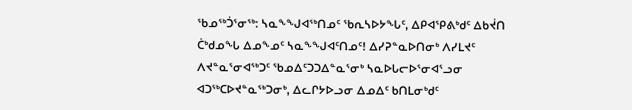ᖃᓄᖅᑑᕐᓂᖅ: ᓴᓇᖕᖑᐊᖅᑎᓄᑦ ᖃᕆᓴᐅᔭᖓᑦ, ᐃᑭᐊᕿᕕᒃᑯᑦ ᐃᑲᔫᑎ ᑖᒃᑯᓄᖓ ᐃᓄᖕᓄᑦ ᓴᓇᖕᖑᐊᑦᑎᓄᑦ! ᐃᓯᕈᓐᓇᐅᑎᓂᒃ ᐱᓯᒪᔪᑦ ᐱᔪᓐᓇᕐᓂᐊᖅᑐᑦ ᖃᓄᐃᑦᑐᑐᐃᓐᓇᕐᓂᒃ ᓴᓇᐅᒐᓕᐅᕐᓂᐊᕐᓗᓂ ᐊᑐᖅᑕᐅᔪᓐᓇᖅᑐᓂᒃ, ᐃᓚᒋᔭᐅᓗᓂ ᐃᓄᐃᑦ ᑲᑎᒪᓂᒃᑯᑦ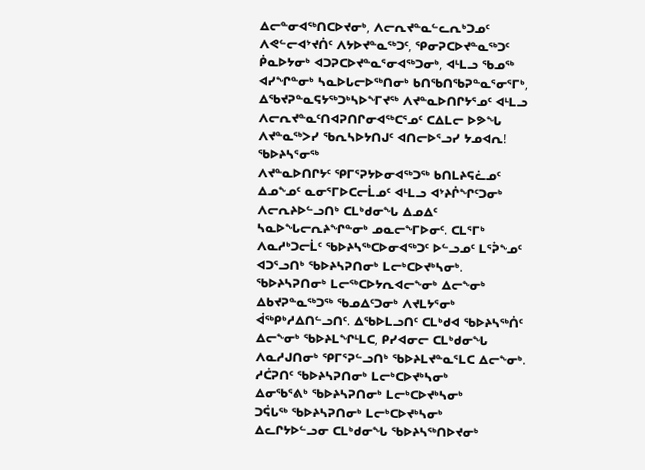ᐃᓕᓐᓂᐊᖅᑎᑕᐅᔪᓂᒃ, ᐱᓕᕆᔪᓐᓇᓪᓚᕆᒃᑐᓄᑦ ᐱᕙᓪᓕᐊᔾᔪᑏᑦ ᐱᔭᐅᔪᓐᓇᖅᑐᑦ, ᕿᓂᕈᑕᐅᔪᓐᓇᖅᑐᑦ ᑮᓇᐅᔭᓂᒃ ᐊᑐᕈᑕᐅᔪᓐᓇᕐᓂᐊᖅᑐᓂᒃ, ᐊᒻᒪᓗ ᖃᓄᖅ ᐊᓯᖏᓐᓂᒃ ᓴᓇᐅᒐᓕᐅᖅᑎᓂᒃ ᑲᑎᖃᑎᖃᕈᓐᓇᕐᓂᕐᒥᒃ, ᐃᖃᔪᕈᓐᓇᕋᔭᖅᑐᒃᓴᐅᖕᒥᔪᖅ ᐱᔪᓐᓇᐅᑎᒋᔭᕐᓄᑦ ᐊᒻᒪᓗ ᐱᓕᕆᔪᓐᓇᑦᑎᐊᕈᑎᒋᓂᐊᖅᑕᕐᓄᑦ ᑕᐃᒪᓕ ᐅᕗᖓ ᐱᔪᓐᓇᖅᐳᓯ ᖃᕆᓴᐅᔭᑎᒍᑦ ᐊᑎᓕᐅᕐᓗᓯ ᔭᓄᐊᕆ!
ᖃᐅᔨᓴᕐᓂᖅ
ᐱᔪᓐᓇᐅᑎᒋᔭᑦ ᕿᒥᕐᕈᔭᐅᓂᐊᖅᑐᖅ ᑲᑎᒪᔨᕋᓛᓄᑦ ᐃᓄᖕᓄᑦ ᓇᓂᕐᒥᐅᑕᓕᒫᓄᑦ ᐊᒻᒪᓗ ᐊᔾᔨᒌᖏᑦᑐᓂᒃ ᐱᓕᕆᔨᐅᓪᓗᑎᒃ ᑕᒪᒃᑯᓂᖓ ᐃᓄᐃᑦ ᓴᓇᐅᖓᓕᕆᔨᖏᓐᓂᒃ ᓄᓇᓕᖕᒥᐅᓂᑦ. ᑕᒪᕐᒥᒃ ᐱᓇᓱᒃᑐᓕᒫᑦ ᖃᐅᔨᓴᖅᑕᐅᓂᐊᖅᑐᑦ ᐅᓪᓗᓄᑦ ᒪᕐᕉᖕᓄᑦ ᐊᑐᕐᓗᑎᒃ ᖃᐅᔨᓴᕈᑎᓂᒃ ᒪᓕᒃᑕᐅᔪᒃᓴᓂᒃ. ᖃᐅᔨᓴᕈᑎᓂᒃ ᒪᓕᖅᑕᐅᔭᕆᐊᓕᖕᓂᒃ ᐃᓕᖕᓂᒃ ᐃᑲᔪᕈᓐᓇᖅᑐᖅ ᖃᓄᐃᑦᑐᓂᒃ ᐱᔪᒪᔭᕐᓂᒃ ᐋᖅᑭᒃᓱᐃᑎᓪᓗᑎᑦ. ᐃᖃᐅᒪᓗᑎᑦ ᑕᒪᒃᑯᐊ ᖃᐅᔨᓴᖅᑏᑦ ᐃᓕᖕᓂᒃ ᖃᐅᔨᒪᖏᒻᒪᑕ, ᑭᓯᐊᓂᓕ ᑕᒪᒃᑯᓂᖓ ᐱᓇᓱᒍᑎᓂᒃ ᕿᒥᕐᕈᓪᓗᑎᒃ ᖃᐅᔨᒪᔪᓐᓇᕐᒪᑕ ᐃᓕᖕᓂᒃ.
ᓱᑖᕈᑎᑦ ᖃᐅᔨᓴᕈᑎᓂᒃ ᒪᓕᒃᑕᐅᔪᒃᓴᓂᒃ
ᐃᓂᖃᕐᕕᒃ ᖃᐅᔨᓴᕈᑎᓂᒃ ᒪᓕᒃᑕᐅᔪᒃᓴᓂᒃ
ᑐᕌᒐᖅ ᖃᐅᔨᓴᕈᑎᓂᒃ ᒪᓕᒃᑕᐅᔪᒃᓴᓂᒃ
ᐃᓚᒋᔭᐅᓪᓗᓂ ᑕᒪᒃᑯᓂᖓ ᖃᐅᔨᓴᖅᑎᐅᔪᓂᒃ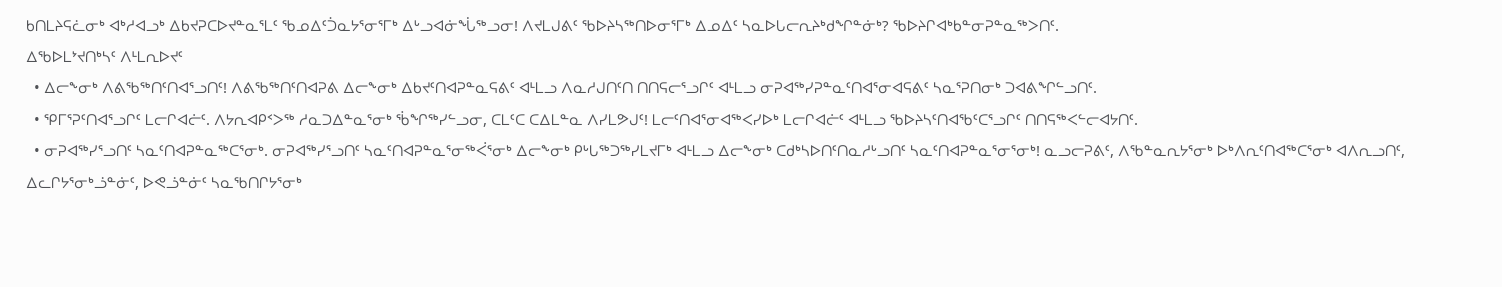ᑲᑎᒪᔨᕋᓛᓂᒃ ᐊᒃᓱᐊᓗᒃ ᐃᑲᔪᕈᑕᐅᔪᓐᓇᕐᒪᑦ ᖃᓄᐃᑦᑑᓇᔭᕐᓂᕐᒥᒃ ᐃᒡᓗᐊᓃᖔᖅᓗᓂ! ᐱᔪᒪᒍᕕᑦ ᖃᐅᔨᓴᖅᑎᐅᓂᕐᒥᒃ ᐃᓄᐃᑦ ᓴᓇᐅᒐᓕᕆᔨᒃᑯᖏᓐᓃᒃ? ᖃᐅᔨᒋᐊᒃᑲᓐᓂᕈᓐᓇᖅᐳᑎᑦ.
ᐃᖃᐅᒪᔾᔪᑎᒃᓴᑦ ᐱᒻᒪᕆᐅᔪᑦ
  • ᐃᓕᖕᓂᒃ ᐱᕕᖃᖅᑎᑦᑎᐊᕐᓗᑎᑦ! ᐱᕕᖃᖅᑎᑦᑎᐊᕈᕕ ᐃᓕᖕᓂᒃ ᐃᑲᔪᑦᑎᐊᕈᓐᓇᕋᕕᑦ ᐊᒻᒪᓗ ᐱᓇᓱᒍᑎᑦᑎ ᑎᑎᕋᓕᕐᓗᒋᑦ ᐊᒻᒪᓗ ᓂᕈᐊᖅᓯᕈᓐᓇᑦᑎᐊᕐᓂᐊᕋᕕᑦ ᓴᓇᕐᕈᑎᓂᒃ ᑐᐊᕕᖏᓪᓗᑎᑦ.
  • ᕿᒥᕐᕈᑦᑎᐊᕐᓗᒋᑦ ᒪᓕᒋᐊᓖᑦ. ᐱᔭᕆᐊᑭᑉᐳᖅ ᓱᓇᑐᐃᓐᓇᕐᓂᒃ ᖄᖏᖅᓯᓪᓗᓂ, ᑕᒪᑦᑕ ᑕᐃᒪᓐᓇ ᐱᓯᒪᕗᒍᑦ! ᒪᓕᑦᑎᐊᕐᓂᐊᖅᐸᓯᐅᒃ ᒪᓕᒋᐊᓖᑦ ᐊᒻᒪᓗ ᖃᐅᔨᓴᑦᑎᐊᖃᑦᑕᕐᓗᒋᑦ ᑎᑎᕋᖅᐸᓪᓕᐊᔭᑎᑦ.
  • ᓂᕈᐊᖅᓯᕐᓗᑎᑦ ᓴᓇᑦᑎᐊᕈᓐᓇᖅᑕᕐᓂᒃ. ᓂᕈᐊᖅᓯᕐᓗᑎᑦ ᓴᓇᑦᑎᐊᕈᓐᓇᕐᓂᖅᐹᕐᓂᒃ ᐃᓕᖕᓂᒃ ᑭᒡᒐᖅᑐᖅᓯᒪᔪᒥᒃ ᐊᒻᒪᓗ ᐃᓕᖕᓂᒃ ᑕᑯᒃᓴᐅᑎᑦᑎᓇᓱᒡᓗᑎᑦ ᓴᓇᑦᑎᐊᕈᓐᓇᕐᓂᕐᓂᒃ! ᓇᓗᓕᕈᕕᑦ, ᐱᖃᓐᓇᕆᔭᕐᓂᒃ ᐅᒃᐱᕆᑦᑎᐊᖅᑕᕐᓂᒃ ᐊᐱᕆᓗᑎᑦ, ᐃᓚᒋᔭᕐᓂᒃᓘᓐᓃᑦ, ᐅᕙᓘᓐᓃᑦ ᓴᓇᖃᑎᒋᔭᕐᓂᒃ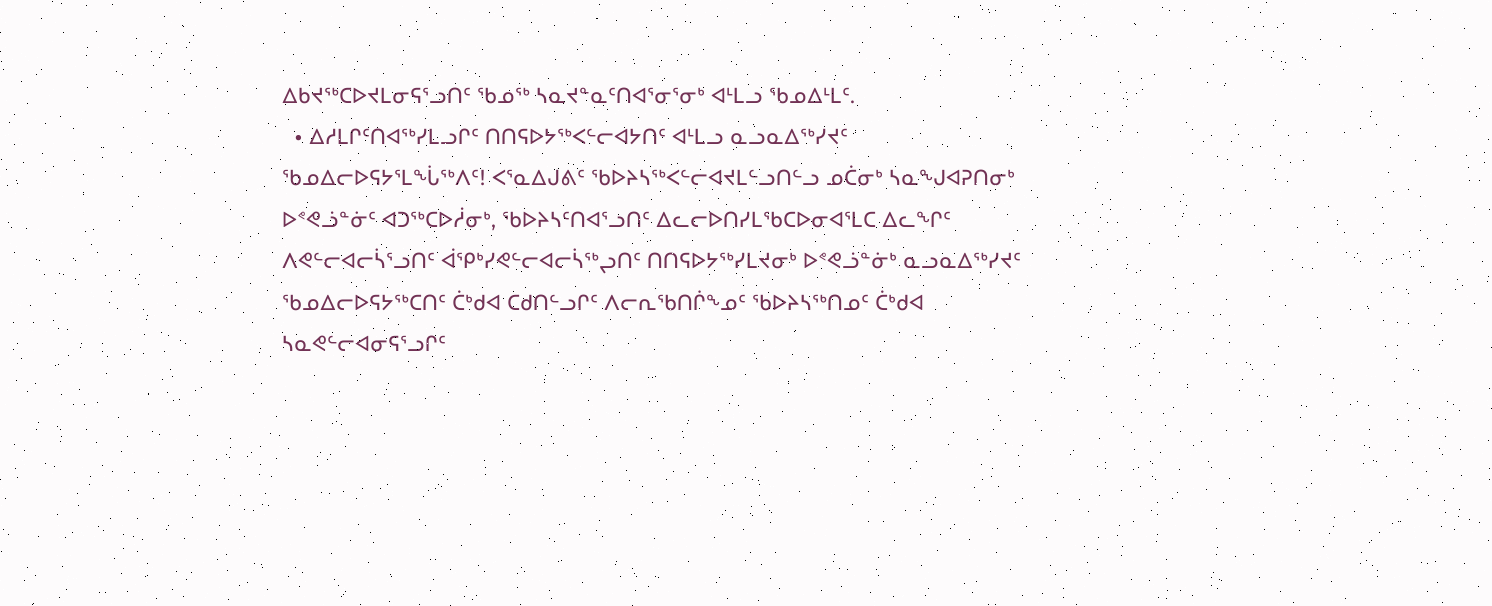ᐃᑲᔪᖅᑕᐅᔪᒪᓂᕋᕐᓗᑎᑦ ᖃᓄᖅ ᓴᓇᔪᓐᓇᑦᑎᐊᕐᓂᕐᓂᒃ ᐊᒻᒪᓗ ᖃᓄᐃᒻᒪᑦ.
  • ᐃᓱᒪᒋᑦᑎᐊᖅᓯᒪᓗᒋᑦ ᑎᑎᕋᐅᔭᖅᐸᓪᓕᐊᔭᑎᑦ ᐊᒻᒪᓗ ᓇᓗᓇᐃᖅᓯᔪᑦ ᖃᓄᐃᓕᐅᕋᔭᕐᒪᖔᖅᐱᑦ! ᐸᕐᓇᐃᒍᕕᑦ ᖃᐅᔨᓴᖅᐸᓪᓕᐊᔪᒪᓪᓗᑎᓪᓗ ᓄᑖᓂᒃ ᓴᓇᖑᐊᕈᑎᓂᒃ ᐅᕝᕙᓘᓐᓃᑦ ᐊᑐᖅᑕᐅᓲᓂᒃ, ᖃᐅᔨᓴᑦᑎᐊᕐᓗᑎᑦ ᐃᓚᓕᐅᑎᓯᒪᖃᑕᐅᓂᐊᕐᒪᑕ ᐃᓚᖏᑦ ᐱᕙᓪᓕᐊᓕᓵᕐᓗᑎᑦ ᐋᕿᒃᓯᕙᓪᓕᐊᓕᓵᖅᖢᑎᑦ ᑎᑎᕋᐅᔭᖅᓯᒪᔪᓂᒃ ᐅᕝᕙᓘᓐᓃᒃ ᓇᓗᓇᐃᖅᓯᔪᑦ ᖃᓄᐃᓕᐅᕋᔭᖅᑕᑎᑦ ᑖᒃᑯᐊ ᑕᑯᑎᓪᓗᒋᑦ ᐱᓕᕆᖃᑎᒌᖕᓄᑦ ᖃᐅᔨᓴᖅᑎᓄᑦ ᑖᒃᑯᐊ ᓴᓇᕙᓪᓕᐊᓂᕋᕐᓗᒋᑦ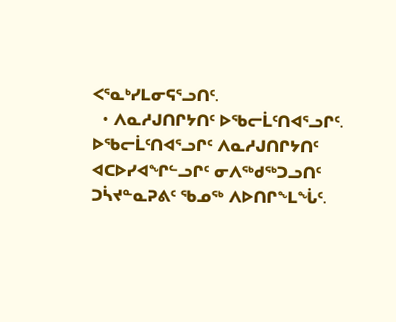ᐸᕐᓇᒃᓯᒪᓂᕋᕐᓗᑎᑦ.
  • ᐱᓇᓱᒍᑎᒋᔭᑎᑦ ᐅᖃᓕᒫᑦᑎᐊᕐᓗᒋᑦ. ᐅᖃᓕᒫᑦᑎᐊᕐᓗᒋᑦ ᐱᓇᓱᒍᑎᒋᔭᑎᑦ ᐊᑕᐅᓯᐊᖏᓪᓗᒋᑦ ᓂᐱᖅᑯᖅᑐᓗᑎᑦ ᑐᓵᔪᓐᓇᕈᕕᑦ ᖃᓄᖅ ᐱᐅᑎᒋᖕᒪᖔᑦ.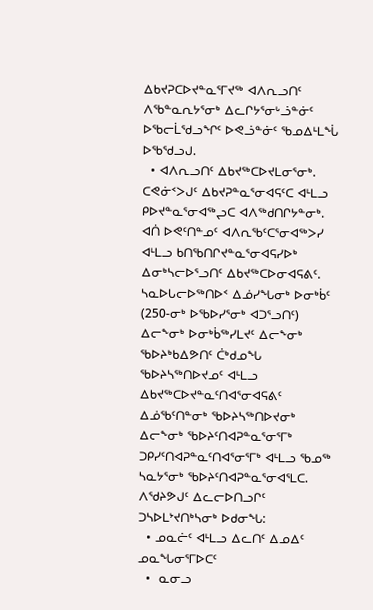ᐃᑲᔪᕈᑕᐅᔪᓐᓇᕐᒥᔪᖅ ᐊᐱᕆᓗᑎᑦ ᐱᖃᓐᓇᕆᔭᕐᓂᒃ ᐃᓚᒋᔭᕐᓂᒡᓘᓐᓃᑦ ᐅᖃᓕᒫᖁᓗᖏᑦ ᐅᕙᓘᓐᓃᑦ ᖃᓄᐃᒻᒪᖔ ᐅᖃᖁᓗᒍ.
  • ᐊᐱᕆᓗᑎᑦ ᐃᑲᔪᖅᑕᐅᔪᒪᓂᕐᓂᒃ. ᑕᕙᓃᑉᐳᒍᑦ ᐃᑲᔪᕈᓐᓇᕐᓂᐊᕋᑦᑕ ᐊᒻᒪᓗ ᑭᐅᔪᓐᓇᕐᓂᐊᖅᖢᑕ ᐊᐱᖅᑯᑎᒋᔭᓐᓂᒃ. ᐊᑏ ᐅᕙᑦᑎᓐᓄᑦ ᐊᐱᕆᖃᑦᑕᕐᓂᐊᖅᐳᓯ ᐊᒻᒪᓗ ᑲᑎᖃᑎᒋᔪᓐᓇᕐᓂᐊᕋᓯᐅᒃ ᐃᓂᒃᓴᓕᐅᕐᓗᑎᑦ ᐃᑲᔪᖅᑕᐅᓂᐊᕋᕕᑦ.
ᓴᓇᐅᒐᓕᐅᖅᑎᐅᑉ ᐃᓅᓯᖓᓂᒃ ᐅᓂᒃᑳᑦ
(250-ᓂᒃ ᐅᖃᐅᓯᕐᓂᒃ ᐊᑐᕐᓗᑎᑦ)
ᐃᓕᖕᓂᒃ ᐅᓂᒃᑳᖅᓯᒪᔪᑦ ᐃᓕᖕᓂᒃ ᖃᐅᔨᒃᑲᐃᕗᑎᑦ ᑖᒃᑯᓄᖓ ᖃᐅᔨᓴᖅᑎᐅᔪᓄᑦ ᐊᒻᒪᓗ ᐃᑲᔪᖅᑕᐅᔪᓐᓇᑦᑎᐊᕐᓂᐊᕋᕕᑦ ᐃᓅᖃᑦᑎᓐᓂᒃ ᖃᐅᔨᓴᖅᑎᐅᔪᓂᒃ ᐃᓕᖕᓂᒃ ᖃᐅᔨᑦᑎᐊᕈᓐᓇᕐᓂᕐᒥᒃ ᑐᑭᓯᑦᑎᐊᕈᓐᓇᑦᑎᐊᕐᓂᕐᒥᒃ ᐊᒻᒪᓗ ᖃᓄᖅ ᓴᓇᔭᕐᓂᒃ ᖃᐅᔨᑦᑎᐊᕈᓐᓇᕐᓂᐊᕐᒪᑕ. ᐱᖁᔨᕗᒍᑦ ᐃᓚᓕᐅᑎᓗᒋᑦ ᑐᓴᐅᒪᔾᔪᑎᒃᓴᓂᒃ ᐅᑯᓂᖓ:
  • ᓄᓇᓖᑦ ᐊᒻᒪᓗ ᐃᓚᑎᑦ ᐃᓄᐃᑦ ᓄᓇᖓᓂᕐᒥᐅᑕᑦ
  •  ᓇᓂᓗ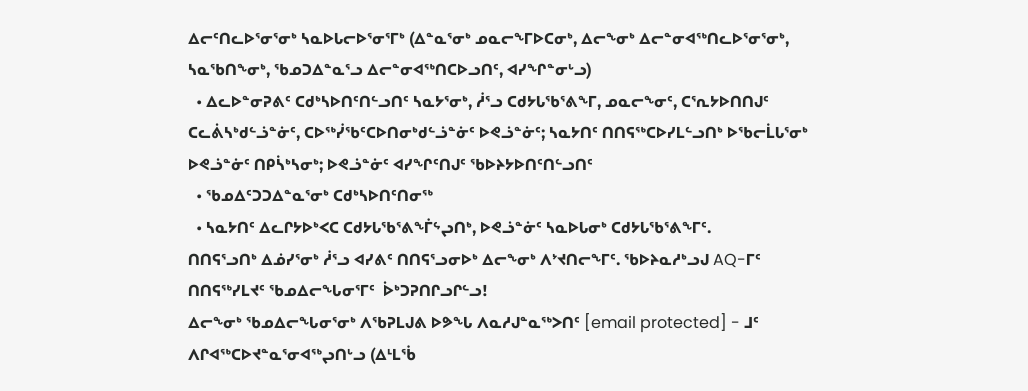ᐃᓕᑦᑎᓚᐅᕐᓂᕐᓂᒃ ᓴᓇᐅᒐᓕᐅᕐᓂᕐᒥᒃ (ᐃᓐᓇᕐᓂᒃ ᓄᓇᓕᖕᒥᐅᑕᓂᒃ, ᐃᓕᖕᓂᒃ ᐃᓕᓐᓂᐊᖅᑎᓚᐅᕐᓂᕐᓂᒃ, ᓴᓇᖃᑎᖕᓂᒃ, ᖃᓄᑐᐃᓐᓇᕐᓗ ᐃᓕᓐᓂᐊᖅᑎᑕᐅᓗᑎᑦ, ᐊᓯᖏᓐᓂᒡᓗ)
  • ᐃᓚᐅᓐᓂᕈᕕᑦ ᑕᑯᒃᓴᐅᑎᑦᑎᓪᓗᑎᑦ ᓴᓇᔭᕐᓂᒃ, ᓲᕐᓗ ᑕᑯᔭᒐᖃᕐᕕᖕᒥ, ᓄᓇᓕᖕᓂᑦ, ᑕᕐᕆᔭᐅᑎᑎᒍᑦ ᑕᓚᕖᓴᒃᑯᓪᓘᓐᓃᑦ, ᑕᐅᖅᓰᖃᑦᑕᐅᑎᓂᒃᑯᓪᓘᓐᓃᑦ ᐅᕙᓘᓐᓃᑦ; ᓴᓇᔭᑎᑦ ᑎᑎᕋᖅᑕᐅᓯᒪᓪᓗᑎᒃ ᐅᖃᓕᒫᒐᕐᓂᒃ ᐅᕙᓘᓐᓃᑦ ᑎᑭᓵᒃᓴᓂᒃ; ᐅᕙᓘᓐᓃᑦ ᐊᓯᖏᑦᑎᒍᑦ ᖃᐅᔨᔭᐅᑎᑦᑎᓪᓗᑎᑦ
  • ᖃᓄᐃᑦᑐᑐᐃᓐᓇᕐᓂᒃ ᑕᑯᒃᓴᐅᑎᑦᑎᓂᖅ
  • ᓴᓇᔭᑎᑦ ᐃᓚᒋᔭᐅᒃᐸᑕ ᑕᑯᔭᒐᖃᕐᕕᖕᒦᖦᖢᑎᒃ, ᐅᕙᓘᓐᓃᑦ ᓴᓇᐅᒐᓂᒃ ᑕᑯᔭᒐᖃᕐᕕᖕᒥᑦ.
ᑎᑎᕋᕐᓗᑎᒃ ᐃᓅᓯᕐᓂᒃ ᓲᕐᓗ ᐊᓯᕕᑦ ᑎᑎᕋᕐᓗᓂᐅᒃ ᐃᓕᖕᓂᒃ ᐱᔾᔪᑎᓕᖕᒥᑦ. ᖃᐅᔨᓇᓱᒃᓗᒍ AQ-ᒥᑦ ᑎᑎᕋᖅᓯᒪᔪᑦ ᖃᓄᐃᓕᖓᓂᕐᒥᑦ  ᐆᒃᑐᕈᑎᒋᓗᒋᓪᓗ!
ᐃᓕᖕᓂᒃ ᖃᓄᐃᓕᖓᓂᕐᓂᒃ ᐱᖃᕈᒪᒍᕕ ᐅᕗᖓ ᐱᓇᓱᒍᓐᓇᖅᐳᑎᑦ [email protected] - ᒧᑦ ᐱᒋᐊᖅᑕᐅᔪᓐᓇᕐᓂᐊᖅᖢᑎᒡᓗ (ᐃᒻᒪᖄ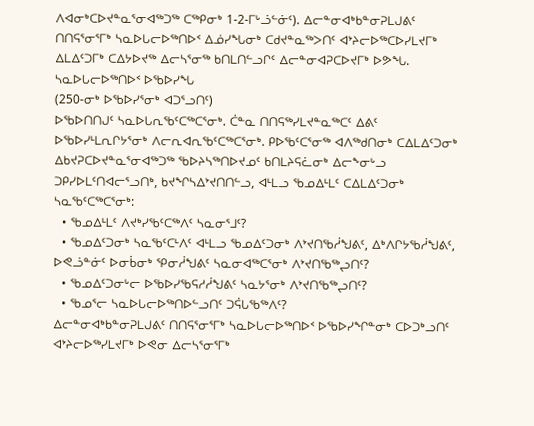ᐱᐊᓂᒃᑕᐅᔪᓐᓇᕐᓂᐊᖅᑐᖅ ᑕᖅᑭᓂᒃ 1-2-ᒥᒡᓘᓪᓃᑦ). ᐃᓕᓐᓂᐊᒃᑲᓐᓂᕈᒪᒍᕕᑦ ᑎᑎᕋᕐᓂᕐᒥᒃ ᓴᓇᐅᒐᓕᐅᖅᑎᐅᑉ ᐃᓅᓯᖓᓂᒃ ᑕᑯᔪᓐᓇᖅᐳᑎᑦ ᐊᔾᔨᓕᐅᖅᑕᐅᓯᒪᔪᒥᒃ ᐃᒪᐃᑦᑐᒥᒃ ᑕᐃᔭᐅᔪᖅ ᐃᓕᓴᕐᓂᖅ ᑲᑎᒪᑎᓪᓗᒋᑦ ᐃᓕᓐᓂᐊᕈᑕᐅᔪᒥᒃ ᐅᕗᖓ.
ᓴᓇᐅᒐᓕᐅᖅᑎᐅᑉ ᐅᖃᐅᓯᖓ
(250-ᓂᒃ ᐅᖃᐅᓯᕐᓂᒃ ᐊᑐᕐᓗᑎᑦ)
ᐅᖃᐅᑎᑎᒍᑦ ᓴᓇᐅᒐᕆᖃᑦᑕᖅᑕᕐᓂᒃ. ᑖᓐᓇ ᑎᑎᕋᖅᓯᒪᔪᓐᓇᖅᑕᑦ ᐃᕕᑦ ᐅᖃᐅᓯᒻᒪᕆᒋᔭᕐᓂᒃ ᐱᓕᕆᐊᕆᖃᑦᑕᖅᑕᕐᓂᒃ. ᑭᐅᖃᑦᑕᕐᓂᖅ ᐊᐱᖅᑯᑎᓂᒃ ᑕᐃᒪᐃᑦᑐᓂᒃ ᐃᑲᔪᕈᑕᐅᔪᓐᓇᕐᓂᐊᖅᑐᖅ ᖃᐅᔨᓴᖅᑎᐅᔪᓄᑦ ᑲᑎᒪᔨᕋᓛᓂᒃ ᐃᓕᖕᓂᒡᓗ ᑐᑭᓯᐅᒪᑦᑎᐊᓕᕐᓗᑎᒃ, ᑲᔪᖏᓴᐃᔾᔪᑎᑎᓪᓗ, ᐊᒻᒪᓗ ᖃᓄᐃᒻᒪᑦ ᑕᐃᒪᐃᑦᑐᓂᒃ ᓴᓇᖃᑦᑕᖅᑕᕐᓂᒃ:
  • ᖃᓄᐃᒻᒪᑦ ᐱᔪᒃᓯᖃᑦᑕᖅᐱᑦ ᓴᓇᓂᕐᒧᑦ?
  • ᖃᓄᐃᑦᑐᓂᒃ ᓴᓇᖃᑦᑕᒻᐱᑦ ᐊᒻᒪᓗ ᖃᓄᐃᑦᑐᓂᒃ ᐱᔾᔪᑎᖃᓲᖑᕕᑦ, ᐃᒃᐱᒋᔭᖃᓲᖑᕕᑦ, ᐅᕙᓘᓐᓃᑦ ᐅᓂᑳᓂᒃ ᕿᓂᓲᖑᕕᑦ ᓴᓇᓂᐊᖅᑕᕐᓂᒃ ᐱᔾᔪᑎᖃᖅᖢᑎᑦ?
  • ᖃᓄᐃᑦᑐᓂᒡᓕ ᐅᖃᐅᓯᖃᕋᓱᓲᖑᕕᑦ ᓴᓇᔭᕐᓂᒃ ᐱᔾᔪᑎᖃᖅᖢᑎᑦ?
  • ᖃᓄᕐᓕ ᓴᓇᐅᒐᓕᐅᖅᑎᐅᓪᓗᑎᑦ ᑐᕌᒐᖃᖅᐱᑦ?
ᐃᓕᓐᓂᐊᒃᑲᓐᓂᕈᒪᒍᕕᑦ ᑎᑎᕋᕐᓂᕐᒥᒃ ᓴᓇᐅᒐᓕᐅᖅᑎᐅᑉ ᐅᖃᐅᓯᖏᓐᓂᒃ ᑕᐅᑐᒃᓗᑎᑦ ᐊᔾᔨᓕᐅᖅᓯᒪᔪᒥᒃ ᐅᕙᓂ ᐃᓕᓴᕐᓂᕐᒥᒃ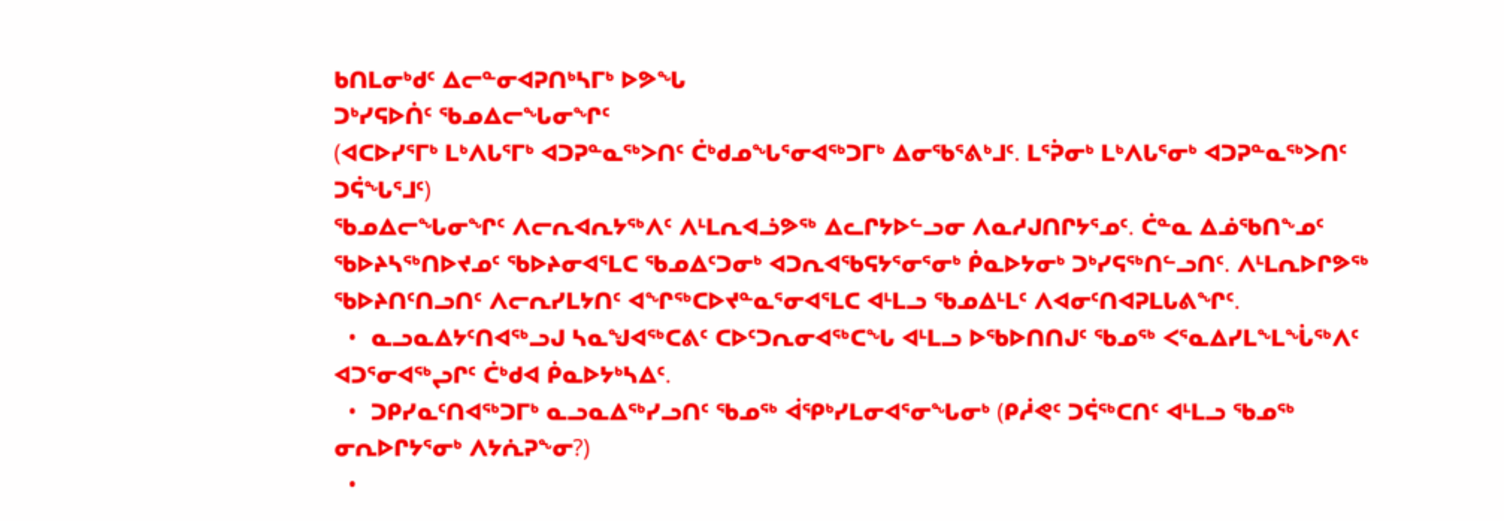ᑲᑎᒪᓂᒃᑯᑦ ᐃᓕᓐᓂᐊᕈᑎᒃᓴᒥᒃ ᐅᕗᖓ
ᑐᒃᓯᕋᐅᑏᑦ ᖃᓄᐃᓕᖓᓂᖏᑦ
(ᐊᑕᐅᓯᕐᒥᒃ ᒪᒃᐱᒐᕐᒥᒃ ᐊᑐᕈᓐᓇᖅᐳᑎᑦ ᑖᒃᑯᓄᖓᕐᓂᐊᖅᑐᒥᒃ ᐃᓂᖃᕐᕕᒃᒧᑦ. ᒪᕐᕉᓂᒃ ᒪᒃᐱᒐᕐᓂᒃ ᐊᑐᕈᓐᓇᖅᐳᑎᑦ ᑐᕌᖓᕐᒧᑦ)
ᖃᓄᐃᓕᖓᓂᖏᑦ ᐱᓕᕆᐊᕆᔭᖅᐱᑦ ᐱᒻᒪᕆᐊᓘᕗᖅ ᐃᓚᒋᔭᐅᓪᓗᓂ ᐱᓇᓱᒍᑎᒋᔭᕐᓄᑦ. ᑖᓐᓇ ᐃᓅᖃᑎᖕᓄᑦ ᖃᐅᔨᓴᖅᑎᐅᔪᓄᑦ ᖃᐅᔨᓂᐊᕐᒪᑕ ᖃᓄᐃᑦᑐᓂᒃ ᐊᑐᕆᐊᖃᕋᔭᕐᓂᕐᓂᒃ ᑮᓇᐅᔭᓂᒃ ᑐᒃᓯᕋᖅᑎᓪᓗᑎᑦ. ᐱᒻᒪᕆᐅᒋᕗᖅ ᖃᐅᔨᑎᑦᑎᓗᑎᑦ ᐱᓕᕆᓯᒪᔭᑎᑦ ᐊᖏᖅᑕᐅᔪᓐᓇᕐᓂᐊᕐᒪᑕ ᐊᒻᒪᓗ ᖃᓄᐃᒻᒪᑦ ᐱᐊᓂᑦᑎᐊᕈᒪᒐᕕᖏᑦ.
  •  ᓇᓗᓇᐃᔭᑦᑎᐊᖅᓗᒍ ᓴᓇᖑᐊᖅᑕᕕᑦ ᑕᐅᑦᑐᕆᓂᐊᖅᑕᖓ ᐊᒻᒪᓗ ᐅᖃᐅᑎᑎᒍᑦ ᖃᓄᖅ ᐸᕐᓇᐃᓯᒪᖕᒪᖔᖅᐱᑦ ᐊᑐᕐᓂᐊᖅᖢᒋᑦ ᑖᒃᑯᐊ ᑮᓇᐅᔭᒃᓴᐃᑦ.
  •  ᑐᑭᓯᓇᑦᑎᐊᖅᑐᒥᒃ ᓇᓗᓇᐃᖅᓯᓗᑎᑦ ᖃᓄᖅ ᐋᕿᒃᓯᒪᓂᐊᕐᓂᖓᓂᒃ (ᑭᓲᕙᑦ ᑐᕌᖅᑕᑎᑦ ᐊᒻᒪᓗ ᖃᓄᖅ ᓂᕆᐅᒋᔭᕐᓂᒃ ᐱᔭᕇᕈᖕᓂ?)
  •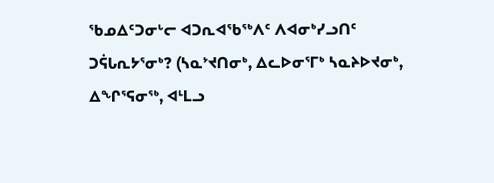ᖃᓄᐃᑦᑐᓂᒡᓕ ᐊᑐᕆᐊᖃᖅᐱᑦ ᐱᐊᓂᒃᓯᓗᑎᑦ ᑐᕌᒐᕆᔭᕐᓂᒃ? (ᓴᓇᔾᔪᑎᓂᒃ, ᐃᓚᐅᓂᕐᒥᒃ ᓴᓇᔨᐅᔪᓂᒃ, ᐃᖏᕐᕋᓂᖅ, ᐊᒻᒪᓗ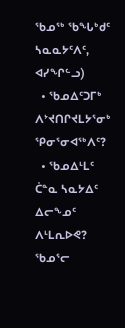ᖃᓄᖅ ᖃᖓᒃᑯᑦ ᓴᓇᓇᔭᑦᐱᑦ, ᐊᓯᖏᓪᓗ)
  • ᖃᓄᐃᑦᑐᒥᒃ ᐱᔾᔪᑎᒋᔪᒪᔭᕐᓂᒃ ᕿᓂᕐᓂᐊᖅᐱᑦ?
  • ᖃᓄᐃᒻᒪᑦ ᑖᓐᓇ ᓴᓇᔭᐃᑦ ᐃᓕᖕᓄᑦ ᐱᒻᒪᕆᐅᕙ? ᖃᓄᕐᓕ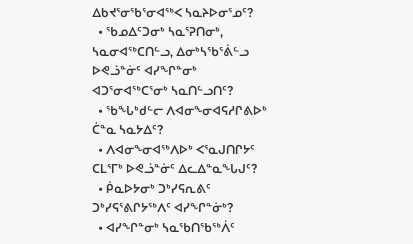ᐃᑲᔪᕐᓂᖃᕐᓂᐊᖅᐸ ᓴᓇᔨᐅᓂᕐᓄᑦ?
  • ᖃᓄᐃᑦᑐᓂᒃ ᓴᓇᕐᕈᑎᓂᒃ, ᓴᓇᓂᐊᖅᑕᑎᓪᓗ, ᐃᓂᒃᓴᖃᕐᕖᓪᓗ ᐅᕙᓘᓐᓃᑦ ᐊᓯᖏᓐᓂᒃ ᐊᑐᕐᓂᐊᖅᑕᕐᓂᒃ ᓴᓇᑎᓪᓗᑎᑦ?
  • ᖃᖓᒃᑯᓪᓕ ᐱᐊᓂᖕᓂᐊᕋᓱᒋᕕᐅᒃ ᑖᓐᓇ ᓴᓇᔭᐃᑦ?
  • ᐱᐊᓂᖕᓂᐊᖅᐱᐅᒃ ᐸᕐᓇᒍᑎᒋᔭᑦ ᑕᒪᕐᒥᒃ ᐅᕙᓘᓐᓃᑦ ᐃᓚᐃᓐᓇᖓᒍᑦ?
  • ᑮᓇᐅᔭᓂᒃ ᑐᒃᓯᕋᕆᕕᑦ ᑐᒃᓯᕋᕐᕕᒋᔭᖅᐱᑦ ᐊᓯᖏᓐᓃᒃ?
  • ᐊᓯᖏᓐᓂᒃ ᓴᓇᖃᑎᖃᖅᐲᑦ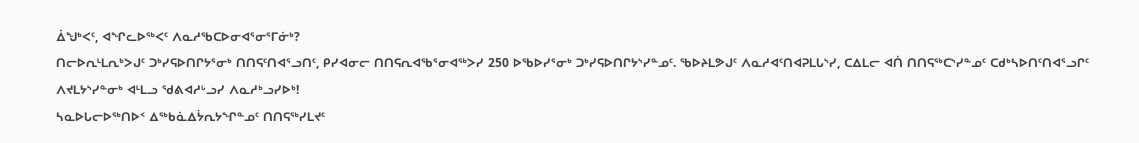ᐄᖑᒃᐸᑦ, ᐊᖏᓚᐅᖅᐸᑦ ᐱᓇᓱᖃᑕᐅᓂᐊᕐᓂᕐᒥᓃᒃ?
ᑎᓕᐅᕆᒻᒪᕆᒃᐳᒍᑦ ᑐᒃᓯᕋᐅᑎᒋᔭᕐᓂᒃ ᑎᑎᕋᑦᑎᐊᕐᓗᑎᑦ, ᑭᓯᐊᓂᓕ ᑎᑎᕋᕆᐊᖃᕐᓂᐊᖅᐳᓯ 250 ᐅᖃᐅᓯᕐᓂᒃ ᑐᒃᓯᕋᐅᑎᒋᔭᔅᓯᓐᓄᑦ. ᖃᐅᔨᒪᕗᒍᑦ ᐱᓇᓱᐊᑦᑎᐊᕈᒪᒐᔅᓯ, ᑕᐃᒪᓕ ᐊᑏ ᑎᑎᕋᖅᑕᔅᓯᓐᓄᑦ ᑕᑯᒃᓴᐅᑎᑦᑎᐊᕐᓗᒋᑦ ᐱᔪᒪᔭᔅᓯᓐᓂᒃ ᐊᒻᒪᓗ ᖁᕕᐊᓱᒡᓗᓯ ᐱᓇᓱᒃᓗᓯᐅᒃ!
ᓴᓇᐅᒐᓕᐅᖅᑎᐅᑉ ᐃᖅᑲᓈᐃᔮᕆᔭᖏᓐᓄᑦ ᑎᑎᕋᖅᓯᒪᔪᑦ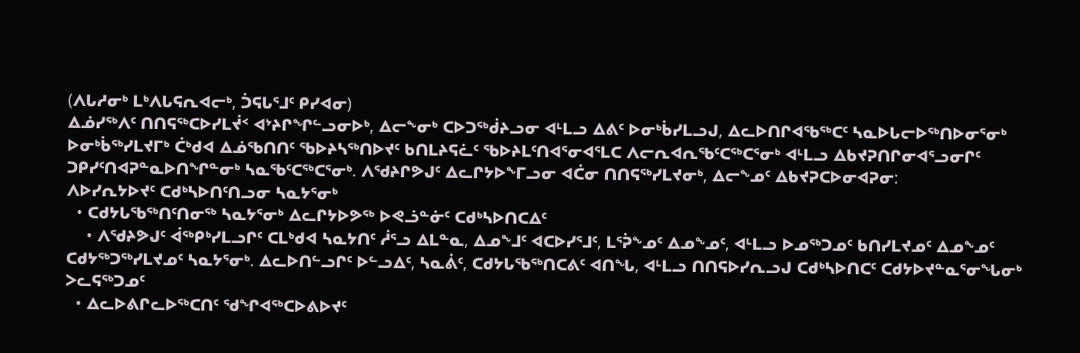(ᐱᒐᓱᓂᒃ ᒪᒃᐱᒐᕋᕆᐊᓕᒃ, ᑑᕋᒐᕐᒧᑦ ᑭᓯᐊᓂ)
ᐃᓅᓯᖅᐱᑦ ᑎᑎᕋᖅᑕᐅᓯᒪᔫᑉ ᐊᔾᔨᒋᖏᓪᓗᓂᐅᒃ, ᐃᓕᖕᓂᒃ ᑕᐅᑐᖅᑰᔨᓗᓂ ᐊᒻᒪᓗ ᐃᕕᑦ ᐅᓂᒃᑳᓯᒪᓗᒍ, ᐃᓚᐅᑎᒋᐊᖃᖅᑕᑦ ᓴᓇᐅᒐᓕᐅᖅᑎᐅᓂᕐᓂᒃ ᐅᓂᒃᑳᖅᓯᒪᔪᒥᒃ ᑖᒃᑯᐊ ᐃᓅᖃᑎᑎᑦ ᖃᐅᔨᓴᖅᑎᐅᔪᑦ ᑲᑎᒪᔨᕋᓛᑦ ᖃᐅᔨᒪᑦᑎᐊᕐᓂᐊᕐᒪᑕ ᐱᓕᕆᐊᕆᖃᑦᑕᖅᑕᕐᓂᒃ ᐊᒻᒪᓗ ᐃᑲᔪᕈᑎᒋᓂᐊᕐᓗᓂᒋᑦ ᑐᑭᓯᑦᑎᐊᕈᓐᓇᐅᑎᖏᓐᓂᒃ ᓴᓇᖃᑦᑕᖅᑕᕐᓂᒃ. ᐱᖁᔨᒋᕗᒍᑦ ᐃᓚᒋᔭᐅᖕᒥᓗᓂ ᐊᑖᓂ ᑎᑎᕋᖅᓯᒪᔪᓂᒃ, ᐃᓕᖕᓄᑦ ᐃᑲᔪᕈᑕᐅᓂᐊᕈᓂ:
ᐱᐅᓯᕆᔭᐅᔪᑦ ᑕᑯᒃᓴᐅᑎᑦᑎᓗᓂ ᓴᓇᔭᕐᓂᒃ
  • ᑕᑯᔭᒐᖃᖅᑎᑦᑎᓂᖅ ᓴᓇᔭᕐᓂᒃ ᐃᓚᒋᔭᐅᕗᖅ ᐅᕙᓘᓐᓃᑦ ᑕᑯᒃᓴᐅᑎᑕᐃᑦ
    • ᐱᖁᔨᕗᒍᑦ ᐋᖅᑭᒃᓯᒪᓗᒋᑦ ᑕᒪᒃᑯᐊ ᓴᓇᔭᑎᑦ ᓲᕐᓗ ᐃᒪᓐᓇ, ᐃᓄᖕᒧᑦ ᐊᑕᐅᓯᕐᒧᑦ, ᒪᕐᕉᖕᓄᑦ ᐃᓄᖕᓄᑦ, ᐊᒻᒪᓗ ᐅᓄᖅᑐᓄᑦ ᑲᑎᓯᒪᔪᓄᑦ ᐃᓄᖕᓄᑦ ᑕᑯᔭᖅᑐᖅᓯᒪᔪᓄᑦ ᓴᓇᔭᕐᓂᒃ. ᐃᓚᐅᑎᓪᓗᒋᑦ ᐅᓪᓗᐃᑦ, ᓴᓇᕖᑦ, ᑕᑯᔭᒐᖃᖅᑎᑕᕕᑦ ᐊᑎᖓ, ᐊᒻᒪᓗ ᑎᑎᕋᐅᓯᕆᓗᒍ ᑕᑯᒃᓴᐅᑎᑕᑦ ᑕᑯᔭᐅᔪᓐᓇᕐᓂᖓᓂᒃ ᐳᓚᕋᖅᑐᓄᑦ
  • ᐃᓚᐅᕕᒋᓚᐅᖅᑕᑎᑦ ᖁᖏᐊᖅᑕᐅᕕᐅᔪᑦ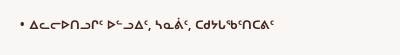• ᐃᓚᓕᐅᑎᓗᒋᑦ ᐅᓪᓗᐃᑦ, ᓴᓇᕖᑦ, ᑕᑯᔭᒐᖃᑦᑎᑕᕕᑦ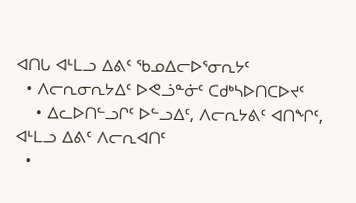ᐊᑎᒐ ᐊᒻᒪᓗ ᐃᕕᑦ ᖃᓄᐃᓕᐅᕐᓂᕆᔭᑦ
  • ᐱᓕᕆᓂᕆᔭᐃᑦ ᐅᕙᓘᓐᓃᑦ ᑕᑯᒃᓴᐅᑎᑕᐅᔪᑦ
    • ᐃᓚᐅᑎᓪᓗᒋᑦ ᐅᓪᓗᐃᑦ, ᐱᓕᕆᔭᕕᑦ ᐊᑎᖏᑦ, ᐊᒻᒪᓗ ᐃᕕᑦ ᐱᓕᕆᐊᑎᑦ
  •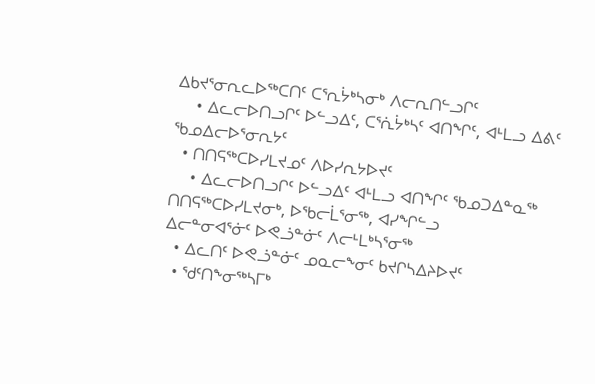ᐃᑲᔪᕐᓂᕆᓚᐅᖅᑕᑎᑦ ᑕᕐᕆᔮᒃᓴᓂᒃ ᐱᓕᕆᑎᓪᓗᒋᑦ
    • ᐃᓚᓕᐅᑎᓗᒋᑦ ᐅᓪᓗᐃᑦ, ᑕᕐᕇᔮᒃᓴᑦ ᐊᑎᖏᑦ, ᐊᒻᒪᓗ ᐃᕕᑦ ᖃᓄᐃᓕᐅᕐᓂᕆᔭᑦ
  • ᑎᑎᕋᖅᑕᐅᓯᒪᔪᓄᑦ ᐱᐅᓯᕆᔭᐅᔪᑦ
    • ᐃᓚᓕᐅᑎᓗᒋᑦ ᐅᓪᓗᐃᑦ ᐊᒻᒪᓗ ᐊᑎᖏᑦ ᖃᓄᑐᐃᓐᓇᖅ ᑎᑎᕋᖅᑕᐅᓯᒪᔪᓂᒃ, ᐅᖃᓕᒫᕐᓂᖅ, ᐊᓯᖏᓪᓗ
ᐃᓕᓐᓂᐊᕐᓃᑦ ᐅᕙᓘᓐᓃᑦ ᐱᓕᒻᒪᒃᓴᕐᓂᖅ
  • ᐃᓚᑎᑦ ᐅᕙᓘᓐᓃᑦ ᓄᓇᓕᖕᓂᑦ ᑲᔪᒋᓴᐃᔨᐅᔪᑦ
  • ᖁᑦᑎᖕᓂᖅᓴᒥᒃ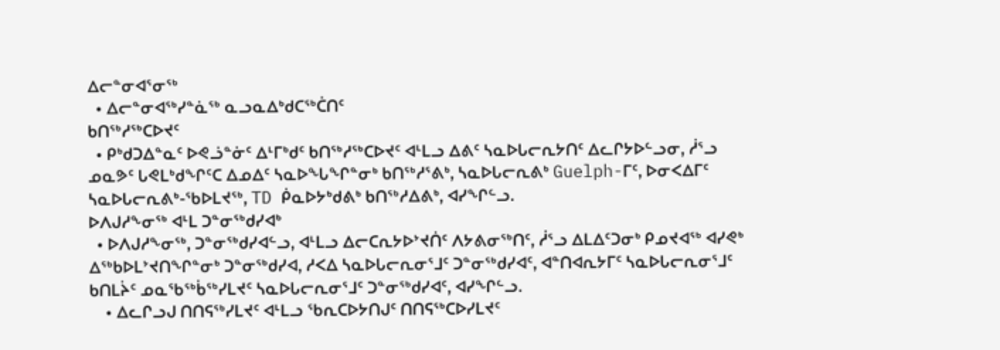ᐃᓕᓐᓂᐊᕐᓂᖅ
  • ᐃᓕᓐᓂᐊᖅᓯᓐᓈᖅ ᓇᓗᓇᐃᒃᑯᑕᖅᑖᑎᑦ
ᑲᑎᖅᓱᖅᑕᐅᔪᑦ
  • ᑭᒃᑯᑐᐃᓐᓇᑦ ᐅᕙᓘᓐᓃᑦ ᐃᒻᒥᒃᑯᑦ ᑲᑎᖅᓱᖅᑕᐅᔪᑦ ᐊᒻᒪᓗ ᐃᕕᑦ ᓴᓇᐅᒐᓕᕆᔭᑎᑦ ᐃᓚᒋᔭᐅᓪᓗᓂ, ᓲᕐᓗ ᓄᓇᕗᑦ ᒐᕙᒪᒃᑯᖏᑦᑕ ᐃᓄᐃᑦ ᓴᓇᐅᖓᖏᓐᓂᒃ ᑲᑎᖅᓱᕐᕕᒃ, ᓴᓇᐅᒐᓕᕆᕕᒃ Guelph-ᒥᑦ, ᐅᓂᐸᐃᒥᑦ ᓴᓇᐅᒐᓕᕆᕕᒃ-ᖃᐅᒪᔪᖅ, TD ᑮᓇᐅᔭᒃᑯᕕᒃ ᑲᑎᖅᓱᐃᕕᒃ, ᐊᓯᖏᓪᓗ.
ᐅᐱᒍᓱᖕᓂᖅ ᐊᒻᒪ ᑐᓐᓂᖅᑯᓯᐊᒃ
  • ᐅᐱᒍᓱᖕᓂᖅ, ᑐᓐᓂᖅᑯᓯᐊᓪᓗ, ᐊᒻᒪᓗ ᐃᓕᑕᕆᔭᐅᔾᔪᑏᑦ ᐱᔭᕕᓂᖅᑎᑦ, ᓲᕐᓗ ᐃᒪᐃᑦᑐᓂᒃ ᑭᓄᔪᐊᖅ ᐊᓯᕙᒃ ᐃᖅᑲᐅᒪᔾᔪᑎᖏᓐᓂᒃ ᑐᓐᓂᖅᑯᓯᐊ, ᓱᐸᐃ ᓴᓇᐅᒐᓕᕆᓂᕐᒧᑦ ᑐᓐᓂᖅᑯᓯᐊᑦ, ᐊᓐᑎᐊᕆᔭᒥᑦ ᓴᓇᐅᒐᓕᕆᓂᕐᒧᑦ ᑲᑎᒪᔩᑦ ᓄᓇᖃᖅᑳᖅᓯᒪᔪᑦ ᓴᓇᐅᒐᓕᕆᓂᕐᒧᑦ ᑐᓐᓂᖅᑯᓯᐊᑦ, ᐊᓯᖏᓪᓗ.
    • ᐃᓚᒋᓗᒍ ᑎᑎᕋᖅᓯᒪᔪᑦ ᐊᒻᒪᓗ ᖃᕆᑕᐅᔭᑎᒍᑦ ᑎᑎᕋᖅᑕᐅᓯᒪᔪᑦ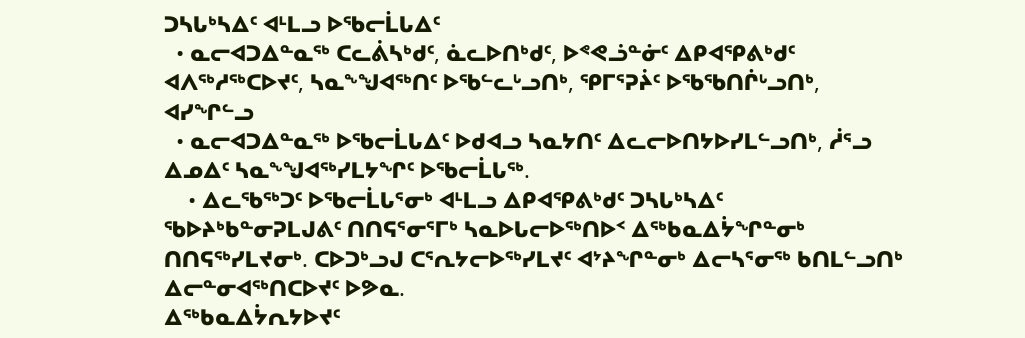ᑐᓴᒐᒃᓴᐃᑦ ᐊᒻᒪᓗ ᐅᖃᓕᒫᒐᐃᑦ
  • ᓇᓕᐊᑐᐃᓐᓇᖅ ᑕᓚᕖᓴᒃᑯᑦ, ᓈᓚᐅᑎᒃᑯᑦ, ᐅᕝᕙᓘᓐᓃᑦ ᐃᑭᐊᕿᕕᒃᑯᑦ ᐊᐱᖅᓱᖅᑕᐅᔪᑦ, ᓴᓇᖕᖑᐊᖅᑎᑦ ᐅᖃᓪᓚᒡᓗᑎᒃ, ᕿᒥᕐᕈᔩᑦ ᐅᖃᖃᑎᒌᒡᓗᑎᒃ, ᐊᓯᖏᓪᓗ
  • ᓇᓕᐊᑐᐃᓐᓇᖅ ᐅᖃᓕᒫᒐᐃᑦ ᐅᑯᐊᓗ ᓴᓇᔭᑎᑦ ᐃᓚᓕᐅᑎᔭᐅᓯᒪᓪᓗᑎᒃ, ᓲᕐᓗ ᐃᓄᐃᑦ ᓴᓇᖕᖑᐊᖅᓯᒪᔭᖏᑦ ᐅᖃᓕᒫᒐᖅ.
    • ᐃᓚᖃᖅᑐᑦ ᐅᖃᓕᒫᒐᕐᓂᒃ ᐊᒻᒪᓗ ᐃᑭᐊᕿᕕᒃᑯᑦ ᑐᓴᒐᒃᓴᐃᑦ
ᖃᐅᔨᒃᑲᓐᓂᕈᒪᒍᕕᑦ ᑎᑎᕋᕐᓂᕐᒥᒃ ᓴᓇᐅᒐᓕᐅᖅᑎᐅᑉ ᐃᖅᑲᓇᐃᔮᖏᓐᓂᒃ ᑎᑎᕋᖅᓯᒪᔪᓂᒃ. ᑕᐅᑐᒃᓗᒍ ᑕᕐᕆᔭᓕᐅᖅᓯᒪᔪᑦ ᐊᔾᔨᖏᓐᓂᒃ ᐃᓕᓴᕐᓂᖅ ᑲᑎᒪᓪᓗᑎᒃ ᐃᓕᓐᓂᐊᖅᑎᑕᐅᔪᑦ ᐅᕗᓇ.
ᐃᖅᑲᓇᐃᔮᕆᔭᐅᔪᑦ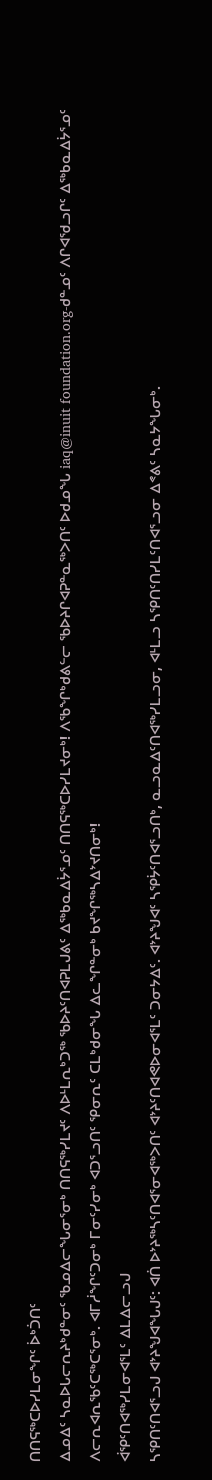ᑎᑎᕋᖅᑕᐅᓯᒪᓂᖏᑦ ᐆᒃᑑᑎᑦ
ᐃᓄᐃᑦ ᓴᓇᐅᒐᓕᕆᔨᒃᑯᓐᓂᑦ ᖃᓄᐃᓕᖓᓂᕐᓂᒃ ᑎᑎᕋᖅᓯᒪᔪᑦ ᐱᐅᒻᒪᕆᒃᑐᖅ ᖃᐅᔨᑦᑎᐊᕈᒪᒍᕕᑦ ᐃᖅᑲᓇᐃᔮᕐᓄᑦ ᑎᑎᕋᖅᑕᐅᓯᒪᔪᓂᒃ! ᐱᖃᖏᒃᑯᕕᓪᓕ ᖃᐅᔨᒋᐊᕈᓐᓇᖅᐳᑎᑦ ᐅᑯᓄᖓ iaq@inuit foundation.org-ᑯᓐᓄᑦ ᐱᒋᐊᖁᓗᒋᑦ ᐃᖅᑲᓇᐃᔮᕐᓄᑦ ᐱᓕᕆᐊᕆᖃᑦᑕᖅᑕᕐᓂᒃ. ᐊᒥᓲᖏᑦᑐᓂᒃ ᒥᓂᑦᓯᓂᒃ ᐊᑐᕐᓗᑎᑦ ᕿᓂᕆᑦ ᑕᒪᒃᑯᓂᖓ ᐃᓚᖏᓐᓂᒃ ᑲᔪᖏᖅᓴᐃᔾᔪᑎᓂᒃ!
ᐋᕿᑦᑎᐊᖅᓯᒪᓂᐊᕐᒪᑦ ᐃᒪᐃᓕᓗᒍ
ᓴᕿᑎᑦᑎᐊᕐᓗᒍ ᐊᔾᔨᖑᐊᖓᒍᑦ: ᐊᑏ ᐅᔾᔨᖅᓴᑦᑎᐊᕐᓂᐊᖅᐳᑎᑦ ᐊᔾᔨᑦᑎᐊᕙᐅᓂᐊᕐᒪᑦ ᑐᓂᔭᐃᑦ. ᐊᔾᔨᖑᐊᑦ ᓴᕿᔮᑦᑎᐊᕐᓗᑎᒃ, ᓇᓗᓇᐃᑦᑎᐊᖅᓯᒪᓗᓂ, ᐊᒻᒪᓗ ᓴᕿᑎᑦᑎᓯᒪᑦᑎᐊᕐᓗᓂ ᐃᕝᕕᑦ ᓴᓇᔭᖓᓂᒃ.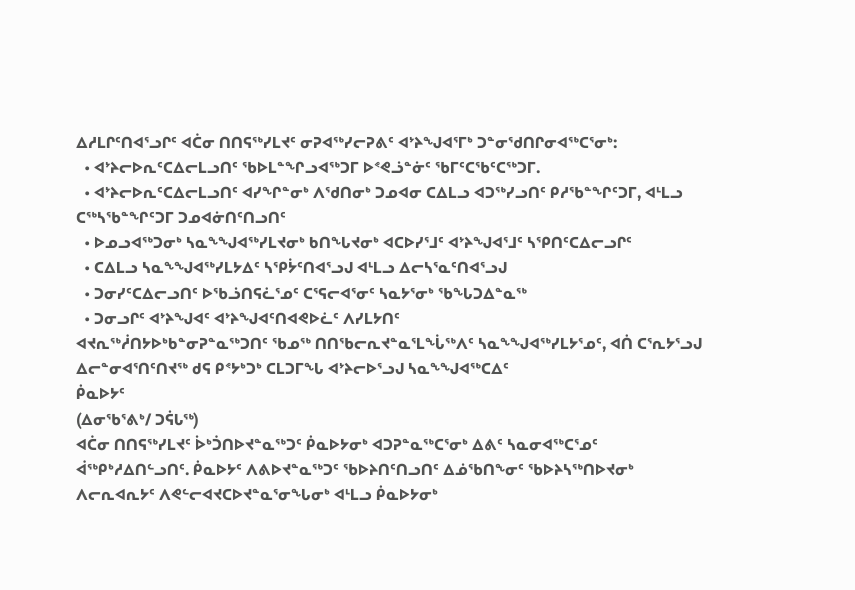ᐃᓱᒪᒋᑦᑎᐊᕐᓗᒋᑦ ᐊᑖᓂ ᑎᑎᕋᖅᓯᒪᔪᑦ ᓂᕈᐊᖅᓯᓕᕈᕕᑦ ᐊᔾᔨᖑᐊᕐᒥᒃ ᑐᓐᓂᖁᑎᒋᓂᐊᖅᑕᕐᓂᒃ:
  • ᐊᔾᔨᓕᐅᕆᑦᑕᐃᓕᒪᓗᑎᑦ ᖃᐅᒪᓐᖏᓗᐊᖅᑐᒥ ᐅᕝᕙᓘᓐᓃᑦ ᖃᒥᑦᑕᖃᑦᑕᖅᑐᒥ.
  • ᐊᔾᔨᓕᐅᕆᑦᑕᐃᓕᒪᓗᑎᑦ ᐊᓯᖏᓐᓂᒃ ᐱᖁᑎᓂᒃ ᑐᓄᐊᓂ ᑕᐃᒪᓗ ᐊᑐᖅᓯᓗᑎᑦ ᑭᓱᖃᓐᖏᑦᑐᒥ, ᐊᒻᒪᓗ ᑕᖅᓴᖃᓐᖏᑦᑐᒥ ᑐᓄᐊᓃᑎᑦᑎᓗᑎᑦ
  • ᐅᓄᓗᐊᖅᑐᓂᒃ ᓴᓇᖕᖑᐊᖅᓯᒪᔪᓂᒃ ᑲᑎᖓᔪᓂᒃ ᐊᑕᐅᓯᕐᒧᑦ ᐊᔾᔨᖑᐊᕐᒧᑦ ᓴᕿᑎᑦᑕᐃᓕᓗᒋᑦ
  • ᑕᐃᒪᓗ ᓴᓇᖕᖑᐊᖅᓯᒪᔭᐃᑦ ᓴᕿᔮᑦᑎᐊᕐᓗᒍ ᐊᒻᒪᓗ ᐃᓕᓴᕐᓇᑦᑎᐊᕐᓗᒍ
  • ᑐᓂᓯᑦᑕᐃᓕᓗᑎᑦ ᐅᖃᓘᑎᕋᓛᕐᓄᑦ ᑕᕐᕋᓕᐊᕐᓂᑦ ᓴᓇᔭᕐᓂᒃ ᖃᖓᑐᐃᓐᓇᖅ
  • ᑐᓂᓗᒋᑦ ᐊᔾᔨᖑᐊᑦ ᐊᔾᔨᖑᐊᑦᑎᐊᕙᐅᓛᑦ ᐱᓯᒪᔭᑎᑦ
ᐊᔪᕆᖅᓲᑎᔭᐅᒃᑲᓐᓂᕈᓐᓇᖅᑐᑎᑦ ᖃᓄᖅ ᑎᑎᖃᓕᕆᔪᓐᓇᕐᒪᖔᖅᐱᑦ ᓴᓇᖕᖑᐊᖅᓯᒪᔭᕐᓄᑦ, ᐊᑏ ᑕᕐᕆᔭᕐᓗᒍ ᐃᓕᓐᓂᐊᕐᑎᑦᑎᔪᖅ ᑯᕋ ᑭᕝᔭᒃᑐᒃ ᑕᒪᑐᒥᖓ ᐊᔾᔨᓕᐅᕐᓗᒍ ᓴᓇᖕᖑᐊᖅᑕᐃᑦ
ᑮᓇᐅᔭᑦ
(ᐃᓂᖃᕐᕕᒃ/ ᑐᕌᒐᖅ)
ᐊᑖᓂ ᑎᑎᕋᖅᓯᒪᔪᑦ ᐆᒃᑑᑎᐅᔪᓐᓇᖅᑐᑦ ᑮᓇᐅᔭᓂᒃ ᐊᑐᕈᓐᓇᖅᑕᕐᓂᒃ ᐃᕕᑦ ᓴᓇᓂᐊᖅᑕᕐᓄᑦ ᐋᖅᑭᒃᓱᐃᑎᓪᓗᑎᑦ. ᑮᓇᐅᔭᑦ ᐱᕕᐅᔪᓐᓇᖅᑐᑦ ᖃᐅᔨᑎᑦᑎᓗᑎᑦ ᐃᓅᖃᑎᖕᓂᑦ ᖃᐅᔨᓴᖅᑎᐅᔪᓂᒃ  ᐱᓕᕆᐊᕆᔭᑦ ᐱᕙᓪᓕᐊᔪᑕᐅᔪᓐᓇᕐᓂᖓᓂᒃ ᐊᒻᒪᓗ ᑮᓇᐅᔭᓂᒃ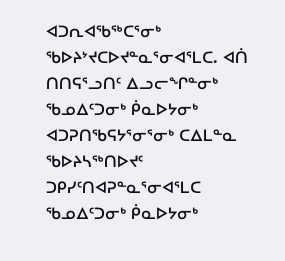ᐊᑐᕆᐊᖃᖅᑕᕐᓂᒃ ᖃᐅᔨᔾᔪᑕᐅᔪᓐᓇᕐᓂᐊᕐᒪᑕ. ᐊᑏ ᑎᑎᕋᕐᓗᑎᑦ ᐃᓗᓕᖏᓐᓂᒃ ᖃᓄᐃᑦᑐᓂᒃ ᑮᓇᐅᔭᓂᒃ ᐊᑐᕈᑎᖃᕋᔭᕐᓂᕐᓂᒃ ᑕᐃᒪᓐᓇ ᖃᐅᔨᓴᖅᑎᐅᔪᑦ ᑐᑭᓯᑦᑎᐊᕈᓐᓇᕐᓂᐊᕐᒪᑕ ᖃᓄᐃᑦᑐᓂᒃ ᑮᓇᐅᔭᓂᒃ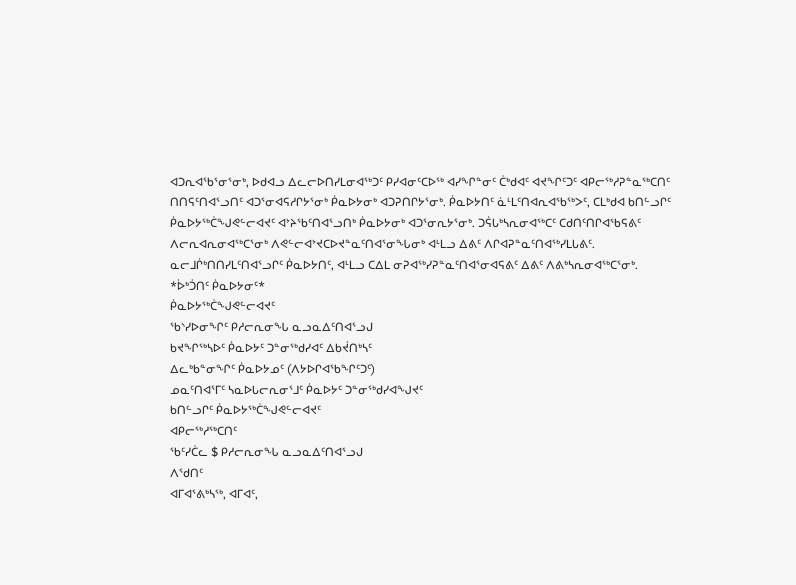ᐊᑐᕆᐊᖃᕐᓂᕐᓂᒃ, ᐅᑯᐊᓗ ᐃᓚᓕᐅᑎᓯᒪᓂᐊᖅᑐᑦ ᑭᓯᐊᓂᑦᑕᐅᖅ ᐊᓯᖏᓐᓂᑦ ᑖᒃᑯᐊᑦ ᐊᔪᖏᑦᑐᑦ ᐊᑭᓕᖅᓱᕈᓐᓇᖅᑕᑎᑦ
ᑎᑎᕋᑦᑎᐊᕐᓗᑎᑦ ᐊᑐᕐᓂᐊᕋᓱᒋᔭᕐᓂᒃ ᑮᓇᐅᔭᓂᒃ ᐊᑐᕈᑎᒋᔭᕐᓂᒃ. ᑮᓇᐅᔭᑎᑦ ᓈᒻᒪᑦᑎᐊᕆᐊᖃᖅᐳᑦ, ᑕᒪᒃᑯᐊ ᑲᑎᓪᓗᒋᑦ ᑮᓇᐅᔭᖅᑖᖑᕙᓪᓕᐊᔪᑦ ᐊᔾᔨᖃᑦᑎᐊᕐᓗᑎᒃ ᑮᓇᐅᔭᓂᒃ ᐊᑐᕐᓂᕆᔭᕐᓂᒃ. ᑐᕌᒐᒃᓴᕆᓂᐊᖅᑕᑦ ᑕᑯᑎᑦᑎᒋᐊᖃᕋᕕᑦ ᐱᓕᕆᐊᕆᓂᐊᖅᑕᕐᓂᒃ ᐱᕙᓪᓕᐊᔾᔪᑕᐅᔪᓐᓇᑦᑎᐊᕐᓂᖓᓂᒃ ᐊᒻᒪᓗ ᐃᕕᑦ ᐱᒋᐊᕈᓐᓇᑦᑎᐊᖅᓯᒪᒐᕕᑦ. ᓇᓕᒧᒌᒃᑎᑎᓯᒪᑦᑎᐊᕐᓗᒋᑦ ᑮᓇᐅᔭᑎᑦ, ᐊᒻᒪᓗ ᑕᐃᒪ ᓂᕈᐊᖅᓯᕈᓐᓇᑦᑎᐊᕐᓂᐊᕋᕕᑦ ᐃᕕᑦ ᐱᕕᒃᓴᕆᓂᐊᖅᑕᕐᓂᒃ.
*ᐆᒃᑑᑎᑦ ᑮᓇᐅᔭᓂᑦ*
ᑮᓇᐅᔭᖅᑖᖑᕙᓪᓕᐊᔪᑦ
ᖃᔅᓯᐅᓂᖏᑦ ᑭᓱᓕᕆᓂᖓ ᓇᓗᓇᐃᑦᑎᐊᕐᓗᒍ
ᑲᔪᖏᖅᓴᐅᑦ ᑮᓇᐅᔭᑦ ᑐᓐᓂᖅᑯᓯᐊᑦ ᐃᑲᔫᑎᒃᓴᑦ
ᐃᓚᒃᑲᓐᓂᖏᑦ ᑮᓇᐅᔭᓄᑦ (ᐱᔭᐅᒋᐊᖃᖏᑦᑐᑦ)
ᓄᓇᑦᑎᐊᕐᒥᑦ ᓴᓇᐅᒐᓕᕆᓂᕐᒧᑦ ᑮᓇᐅᔭᑦ ᑐᓐᓂᖅᑯᓯᐊᖑᔪᑦ
ᑲᑎᓪᓗᒋᑦ ᑮᓇᐅᔭᖅᑖᖑᕙᓪᓕᐊᔪᑦ
ᐊᑭᓕᖅᓱᖅᑕᑎᑦ
ᖃᑦᓯᑖᓚ $ ᑭᓱᓕᕆᓂᖓ ᓇᓗᓇᐃᑦᑎᐊᕐᓗᒍ
ᐱᖁᑎᑦ
ᐊᒥᐊᕐᕕᒃᓴᖅ, ᐊᒥᐊᑦ,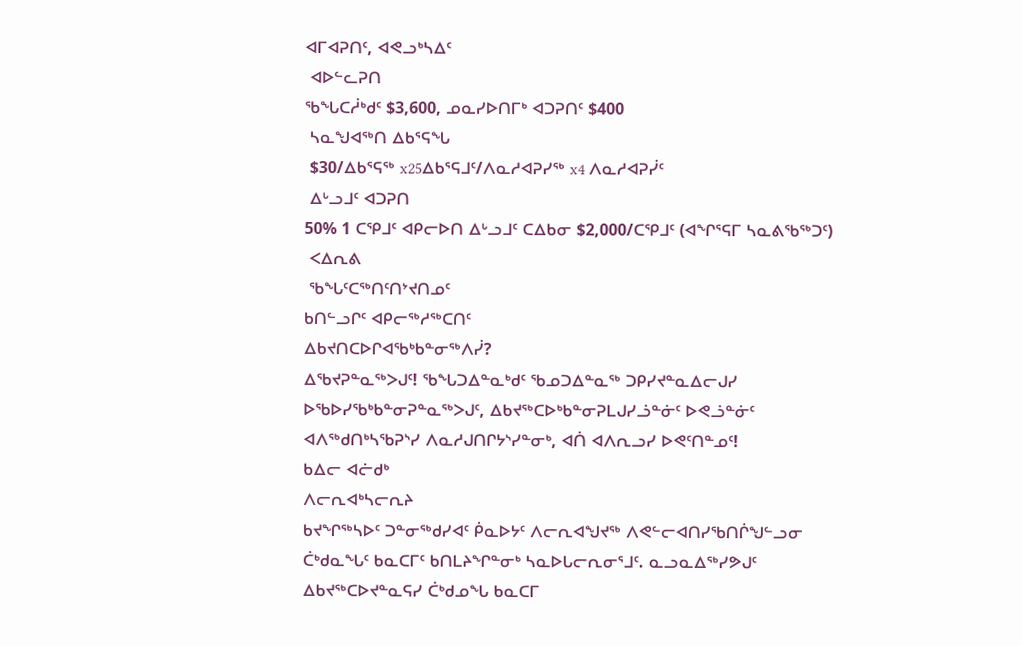ᐊᒥᐊᕈᑎᑦ, ᐊᕙᓗᒃᓴᐃᑦ
 ᐊᐅᓪᓚᕈᑎ
ᖃᖓᑕᓲᒃᑯᑦ $3,600, ᓄᓇᓯᐅᑎᒥᒃ ᐊᑐᕈᑎᑦ $400
 ᓴᓇᖑᐊᖅᑎ ᐃᑲᕐᕋᖓ
 $30/ᐃᑲᕐᕋᖅ x25ᐃᑲᕐᕋᒧᑦ/ᐱᓇᓱᐊᕈᓯᖅ x4 ᐱᓇᓱᐊᕈᓰᑦ
 ᐃᒡᓗᒧᑦ ᐊᑐᕈᑎ
50% 1 ᑕᕿᒧᑦ ᐊᑭᓕᐅᑎ ᐃᒡᓗᒧᑦ ᑕᐃᑲᓂ $2,000/ᑕᕿᒧᑦ (ᐊᖏᕐᕋᒥ ᓴᓇᕕᖃᖅᑐᑦ)
 ᐸᐃᕆᕕ
 ᖃᖓᑦᑕᖅᑎᑦᑎᔾᔪᑎᓄᑦ
ᑲᑎᓪᓗᒋᑦ ᐊᑭᓕᖅᓱᖅᑕᑎᑦ
ᐃᑲᔪᑎᑕᐅᒋᐊᖃᒃᑲᓐᓂᖅᐱᓰ?
ᐃᖃᔪᕈᓐᓇᖅᐳᒍᑦ! ᖃᖓᑐᐃᓐᓇᒃᑯᑦ ᖃᓄᑐᐃᓐᓇᖅ ᑐᑭᓯᔪᓐᓇᐃᓕᒍᓯ ᐅᖃᐅᓯᖃᒃᑲᓐᓂᕈᓐᓇᖅᐳᒍᑦ, ᐃᑲᔪᖅᑕᐅᒃᑲᓐᓂᕈᒪᒍᓯᓘᓐᓃᑦ ᐅᕙᓘᓐᓃᑦ ᐊᐱᖅᑯᑎᒃᓴᖃᕈᔅᓯ ᐱᓇᓱᒍᑎᒋᔭᔅᓯᓐᓂᒃ, ᐊᑏ ᐊᐱᕆᓗᓯ ᐅᕙᑦᑎᓐᓄᑦ!
ᑲᐃᓕ ᐊᓖᑯᒃ
ᐱᓕᕆᐊᒃᓴᓕᕆᔨ
ᑲᔪᖏᖅᓴᐅᑦ ᑐᓐᓂᖅᑯᓯᐊᑦ ᑮᓇᐅᔭᑦ ᐱᓕᕆᐊᖑᔪᖅ ᐱᕙᓪᓕᐊᑎᓯᖃᑎᒌᖑᓪᓗᓂ ᑖᒃᑯᓇᖓᑦ ᑲᓇᑕᒥᑦ ᑲᑎᒪᔨᖏᓐᓂᒃ ᓴᓇᐅᒐᓕᕆᓂᕐᒧᑦ. ᓇᓗᓇᐃᖅᓯᕗᒍᑦ ᐃᑲᔪᖅᑕᐅᔪᓐᓇᕋᓯ ᑖᒃᑯᓄᖓ ᑲᓇᑕᒥ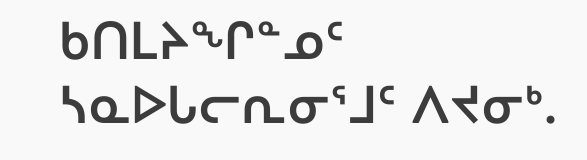ᑲᑎᒪᔨᖏᓐᓄᑦ ᓴᓇᐅᒐᓕᕆᓂᕐᒧᑦ ᐱᔪᓂᒃ.